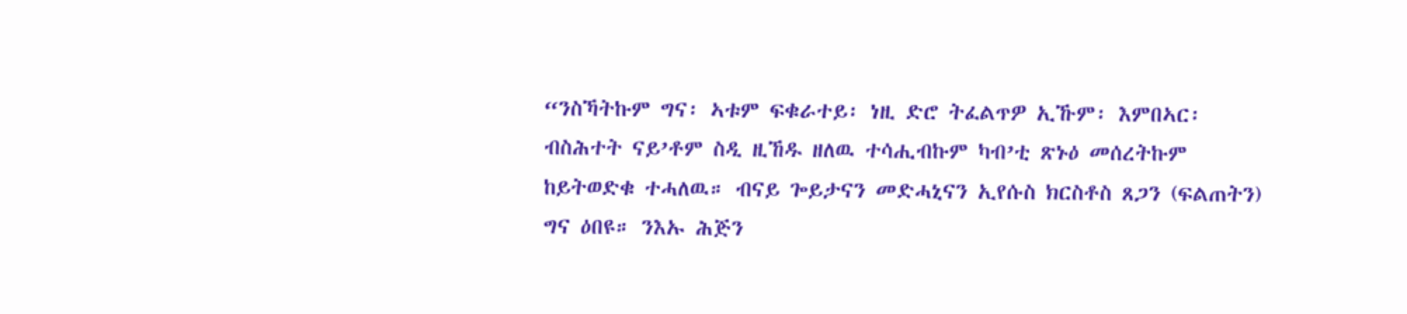“ንስኻትኩም ግና፡ ኣቱም ፍቁራተይ፡ ነዚ ድሮ ትፈልጥዎ ኢኹም፡ እምበኣር፡ ብስሕተት ናይ’ቶም ስዲ ዚኸዱ ዘለዉ ተሳሒብኩም ካብ’ቲ ጽኑዕ መሰረትኩም ከይትወድቁ ተሓለዉ። ብናይ ጐይታናን መድሓኒናን ኢየሱስ ክርስቶስ ጸጋን (ፍልጠትን) ግና ዕበዩ። ንእኡ ሕጅን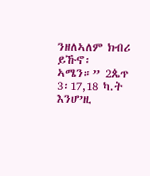ንዘለኣለም ክብሪ ይኹኖ፡ ኣሜን።” 2ጴጥ 3፡17,18 ካ.ት
እንሆ’ዚ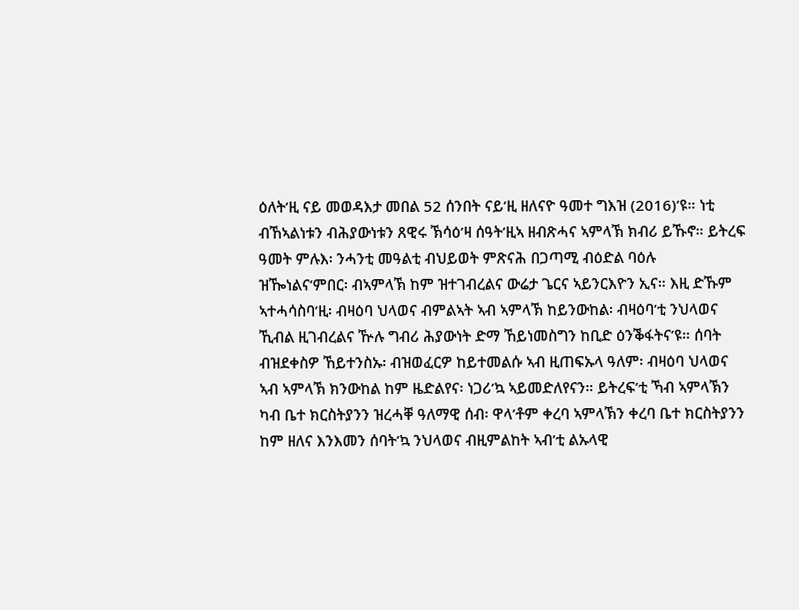ዕለት’ዚ ናይ መወዳእታ መበል 52 ሰንበት ናይ’ዚ ዘለናዮ ዓመተ ግእዝ (2016)’ዩ። ነቲ ብኸኣልነቱን ብሕያውነቱን ጸዊሩ ኽሳዕ’ዛ ሰዓት’ዚኣ ዘብጽሓና ኣምላኽ ክብሪ ይኹኖ። ይትረፍ ዓመት ምሉእ፡ ንሓንቲ መዓልቲ ብህይወት ምጽናሕ በጋጣሚ ብዕድል ባዕሉ ዝዀነልና’ምበር፡ ብኣምላኽ ከም ዝተገብረልና ውሬታ ጌርና ኣይንርእዮን ኢና። እዚ ድኹም ኣተሓሳስባ’ዚ፡ ብዛዕባ ህላወና ብምልኣት ኣብ ኣምላኽ ከይንውከል፡ ብዛዕባ’ቲ ንህላወና ኺብል ዚገብረልና ዅሉ ግብሪ ሕያውነት ድማ ኸይነመስግን ከቢድ ዕንቕፋትና’ዩ። ሰባት ብዝደቀስዎ ኸይተንስኡ፡ ብዝወፈርዎ ከይተመልሱ ኣብ ዚጠፍኡላ ዓለም፡ ብዛዕባ ህላወና ኣብ ኣምላኽ ክንውከል ከም ዜድልየና፡ ነጋሪ’ኳ ኣይመድለየናን። ይትረፍ’ቲ ኻብ ኣምላኽን ካብ ቤተ ክርስትያንን ዝረሓቐ ዓለማዊ ሰብ፡ ዋላ’ቶም ቀረባ ኣምላኽን ቀረባ ቤተ ክርስትያንን ከም ዘለና እንእመን ሰባት’ኳ ንህላወና ብዚምልከት ኣብ’ቲ ልኡላዊ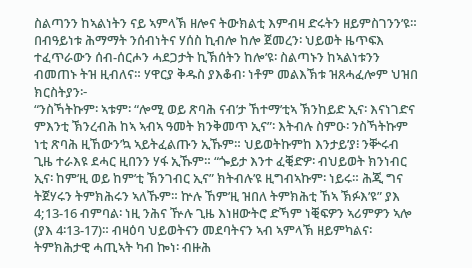ስልጣንን ከኣልነትን ናይ ኣምላኽ ዘሎና ትውክልቲ እምብዛ ድሩትን ዘይምስገንን’ዩ። በብዓይነቱ ሕማማት ንሰብነትና ሃሰስ ኪብሎ ከሎ ጀመረን፡ ህይወት ዜጥፍእ ተፈጥራውን ሰብ-ሰርሖን ሓደጋታት ኪኽሰትን ከሎ’ዩ፡ ስልጣኑን ከኣልነቱንን ብመጠኑ ትዝ ዚብለና። ሃዋርያ ቅዱስ ያእቆብ፡ ነቶም መልእኽቱ ዝጸሓፈሎም ህዝበ ክርስትያን፦
“ንስኻትኩም፡ ኣቱም፡ “ሎሚ ወይ ጽባሕ ናብ’ታ ኸተማ’ቲኣ ኽንከይድ ኢና፡ እናነገድና ምእንቲ ኽንረብሕ ከኣ ኣብኣ ዓመት ክንቅመጥ ኢና”፡ እትብሉ ስምዑ፡ ንስኻትኩም ነቲ ጽባሕ ዚኸውን’ኳ ኣይትፈልጡን ኢኹም። ህይወትኩምከ እንታይ’ያ፧ ንቝሩብ ጊዜ ተራእዩ ደሓር ዚበንን ሃፋ ኢኹም። “ጐይታ እንተ ፈቒድዎ፡ ብህይወት ክንነብር ኢና፡ ከም’ዚ ወይ ከም’ቲ ኽንገብር ኢና” ክትብሉ’ዩ ዚግብኣኩም፡ ነይሩ። ሕጂ ግና ትጀሃሩን ትምክሕሩን ኣለኹም። ኵሉ ኸም’ዚ ዝበለ ትምክሕቲ ኸኣ ኽፉእ’ዩ” ያእ 4;13-16 ብምባል፡ ነዚ ንሕና ዅሉ ጊዜ እነዘውትሮ ድኻም ነቒፍዎን ኣሪምዎን ኣሎ (ያእ 4፡13-17)። ብዛዕባ ህይወትናን መደባትናን ኣብ ኣምላኽ ዘይምካልና፡ ትምክሕታዊ ሓጢኣት ካብ ኰነ፡ ብዙሕ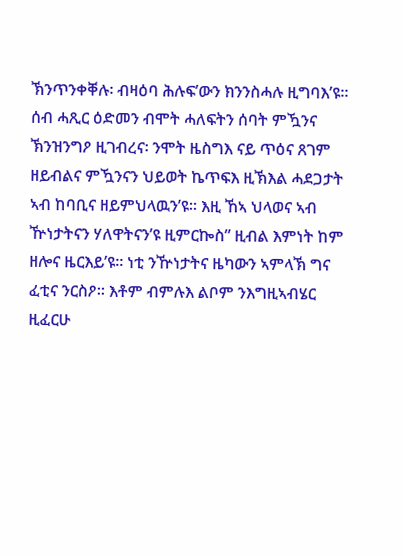ኽንጥንቀቐሉ፡ ብዛዕባ ሕሉፍ’ውን ክንንስሓሉ ዚግባእ’ዩ። ሰብ ሓጺር ዕድመን ብሞት ሓለፍትን ሰባት ምዃንና ኽንዝንግዖ ዚገብረና፡ ንሞት ዜስግእ ናይ ጥዕና ጸገም ዘይብልና ምዃንናን ህይወት ኬጥፍእ ዚኽእል ሓደጋታት ኣብ ከባቢና ዘይምህላዉን’ዩ። እዚ ኸኣ ህላወና ኣብ ዅነታትናን ሃለዋትናን’ዩ ዚምርኰስ” ዚብል እምነት ከም ዘሎና ዜርእይ’ዩ። ነቲ ንዅነታትና ዜካውን ኣምላኽ ግና ፈቲና ንርስዖ። እቶም ብምሉእ ልቦም ንእግዚኣብሄር ዚፈርሁ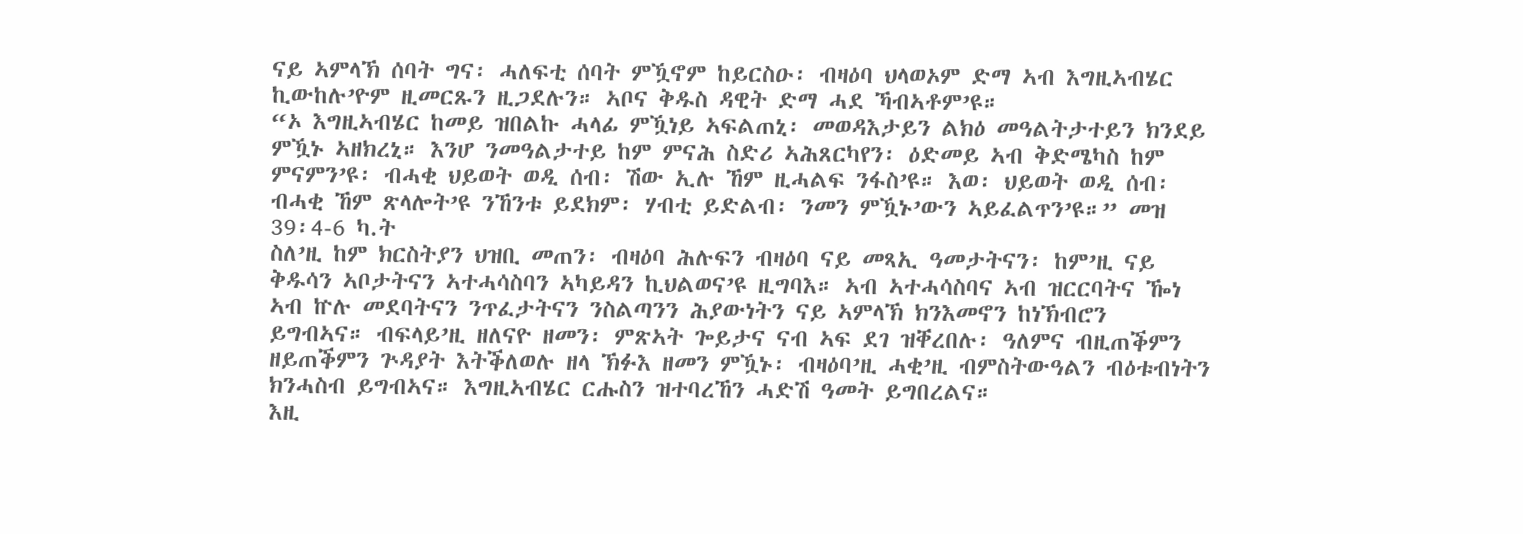ናይ ኣምላኽ ሰባት ግና፡ ሓለፍቲ ሰባት ምዃኖም ከይርስዑ፡ ብዛዕባ ህላወኦም ድማ ኣብ እግዚኣብሄር ኪውከሉ’ዮም ዚመርጹን ዚጋደሉን። ኣቦና ቅዱስ ዳዊት ድማ ሓደ ኻብኣቶም’ዩ።
“ኦ እግዚኣብሄር ከመይ ዝበልኩ ሓላፊ ምዃነይ ኣፍልጠኒ፡ መወዳእታይን ልክዕ መዓልትታተይን ክንደይ ምዃኑ ኣዘክረኒ። እንሆ ንመዓልታተይ ከም ምናሕ ስድሪ ኣሕጸርካየን፡ ዕድመይ ኣብ ቅድሜካስ ከም ምናምን’ዩ፡ ብሓቂ ህይወት ወዲ ሰብ፡ ሽው ኢሉ ኸም ዚሓልፍ ንፋስ’ዩ። እወ፡ ህይወት ወዲ ሰብ፡ ብሓቂ ኸም ጽላሎት’ዩ ንኸንቱ ይደክም፡ ሃብቲ ይድልብ፡ ንመን ምዃኑ’ውን ኣይፈልጥን’ዩ።” መዝ 39፡4-6 ካ.ት
ስለ’ዚ ከም ክርስትያን ህዝቢ መጠን፡ ብዛዕባ ሕሉፍን ብዛዕባ ናይ መጻኢ ዓመታትናን፡ ከም’ዚ ናይ ቅዱሳን ኣቦታትናን ኣተሓሳስባን ኣካይዳን ኪህልወና’ዩ ዚግባእ። ኣብ ኣተሓሳስባና ኣብ ዝርርባትና ዀነ ኣብ ኵሉ መደባትናን ንጥፈታትናን ንስልጣንን ሕያውነትን ናይ ኣምላኽ ክንእመኖን ከነኽብሮን ይግብኣና። ብፍላይ’ዚ ዘለናዮ ዘመን፡ ምጽኣት ጐይታና ናብ ኣፍ ደገ ዝቐረበሉ፡ ዓለምና ብዚጠቕምን ዘይጠቕምን ጕዳያት እትቕለወሉ ዘላ ኽፉእ ዘመን ምዃኑ፡ ብዛዕባ’ዚ ሓቂ’ዚ ብምስትውዓልን ብዕቱብነትን ክንሓስብ ይግብኣና። እግዚኣብሄር ርሑስን ዝተባረኸን ሓድሽ ዓመት ይግበረልና።
እዚ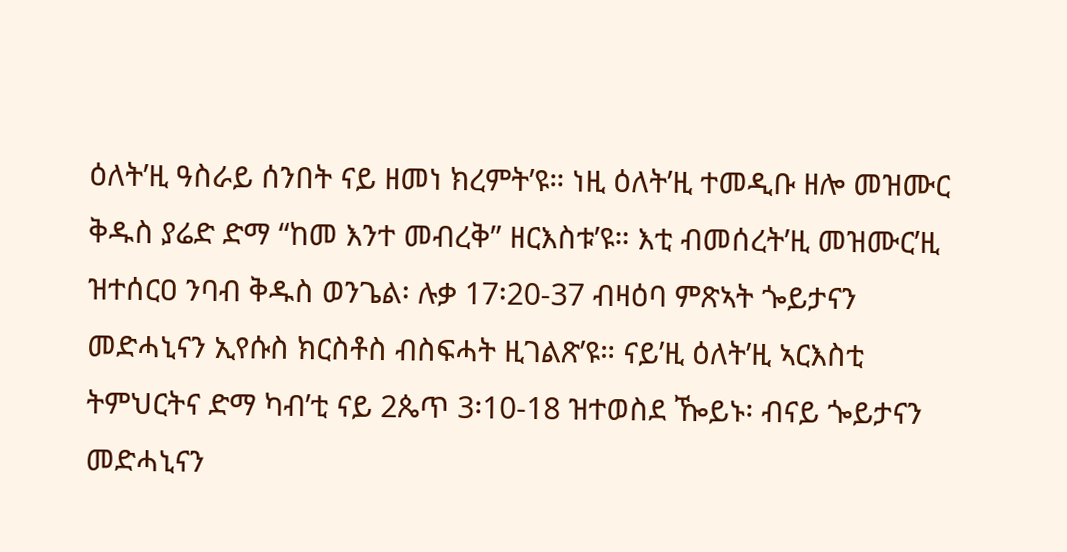ዕለት’ዚ ዓስራይ ሰንበት ናይ ዘመነ ክረምት’ዩ። ነዚ ዕለት’ዚ ተመዲቡ ዘሎ መዝሙር ቅዱስ ያሬድ ድማ “ከመ እንተ መብረቅ” ዘርእስቱ’ዩ። እቲ ብመሰረት’ዚ መዝሙር’ዚ ዝተሰርዐ ንባብ ቅዱስ ወንጌል፡ ሉቃ 17፡20-37 ብዛዕባ ምጽኣት ጐይታናን መድሓኒናን ኢየሱስ ክርስቶስ ብስፍሓት ዚገልጽ’ዩ። ናይ’ዚ ዕለት’ዚ ኣርእስቲ ትምህርትና ድማ ካብ’ቲ ናይ 2ጴጥ 3፡10-18 ዝተወስደ ዀይኑ፡ ብናይ ጐይታናን መድሓኒናን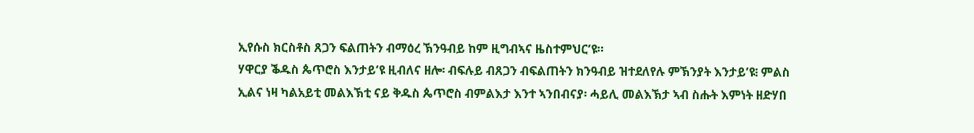ኢየሱስ ክርስቶስ ጸጋን ፍልጠትን ብማዕረ ኽንዓብይ ከም ዚግብኣና ዜስተምህር’ዩ።
ሃዋርያ ቕዱስ ጴጥሮስ እንታይ’ዩ ዚብለና ዘሎ፡ ብፍሉይ ብጸጋን ብፍልጠትን ክንዓብይ ዝተደለየሉ ምኽንያት እንታይ’ዩ፧ ምልስ ኢልና ነዛ ካልአይቲ መልእኽቲ ናይ ቅዱስ ጴጥሮስ ብምልእታ እንተ ኣንበብናያ፡ ሓይሊ መልእኽታ ኣብ ስሑት እምነት ዘድሃበ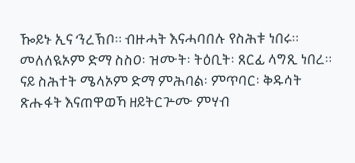ዀይኑ ኢና ‘ንረኽቦ። ብዙሓት እናሓባበሉ የስሕቱ ነበሩ። መለለዪኦም ድማ ስስዐ፡ ዝሙት፡ ትዕቢት፡ ጸርፊ ላግጺ ነበረ። ናይ ስሕተት ሜላኦም ድማ ምሕባል፡ ምጥባር፡ ቅዱሳት ጽሑፋት እናጠዋወኻ ዘይትርጕሙ ምሃብ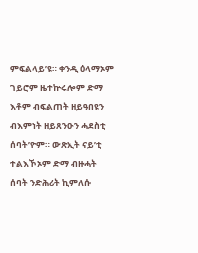ምፍልላይ’ዩ። ቀንዲ ዕላማኦም ገይሮም ዜተኵሩሎም ድማ እቶም ብፍልጠት ዘይዓበዩን ብእምነት ዘይጸንዑን ሓደስቲ ሰባት’ዮም። ውጽኢት ናይ’ቲ ተልእኾኦም ድማ ብዙሓት ሰባት ንድሕሪት ኪምለሱ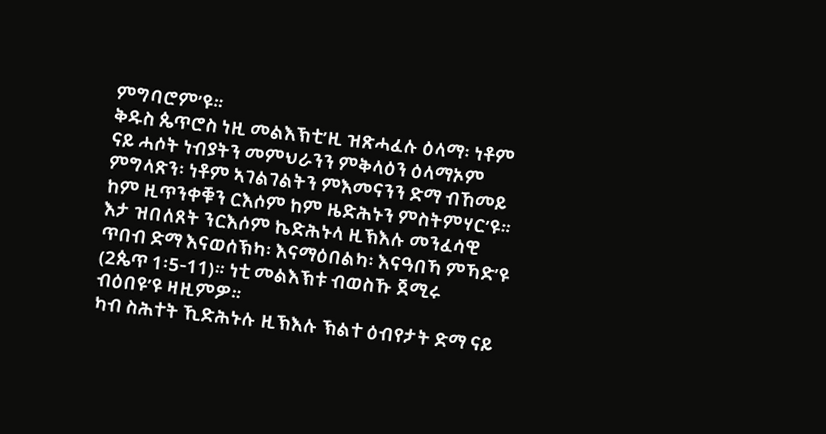ምግባሮም’ዩ።
ቅዱስ ጴጥሮስ ነዚ መልእኽቲ’ዚ ዝጽሓፈሉ ዕላማ፡ ነቶም ናይ ሓሶት ነብያትን መምህራንን ምቅላዕን ዕላማኦም ምግላጽን፡ ነቶም ኣገልገልትን ምእመናንን ድማ ብኸመይ ከም ዚጥንቀቑን ርእሶም ከም ዜድሕኑን ምስትምሃር’ዩ። እታ ዝበለጸት ንርእሶም ኬድሕኑላ ዚኽእሉ መንፈሳዊ ጥበብ ድማ እናወሰኽካ፡ እናማዕበልካ፡ እናዓበኻ ምኻድ’ዩ (2ጴጥ 1፡5-11)። ነቲ መልእኽቱ ብወስኹ ጀሚሩ ብዕበዩ’ዩ ዛዚምዎ።
ካብ ስሕተት ኺድሕኑሉ ዚኽእሉ ኽልተ ዕብየታት ድማ ናይ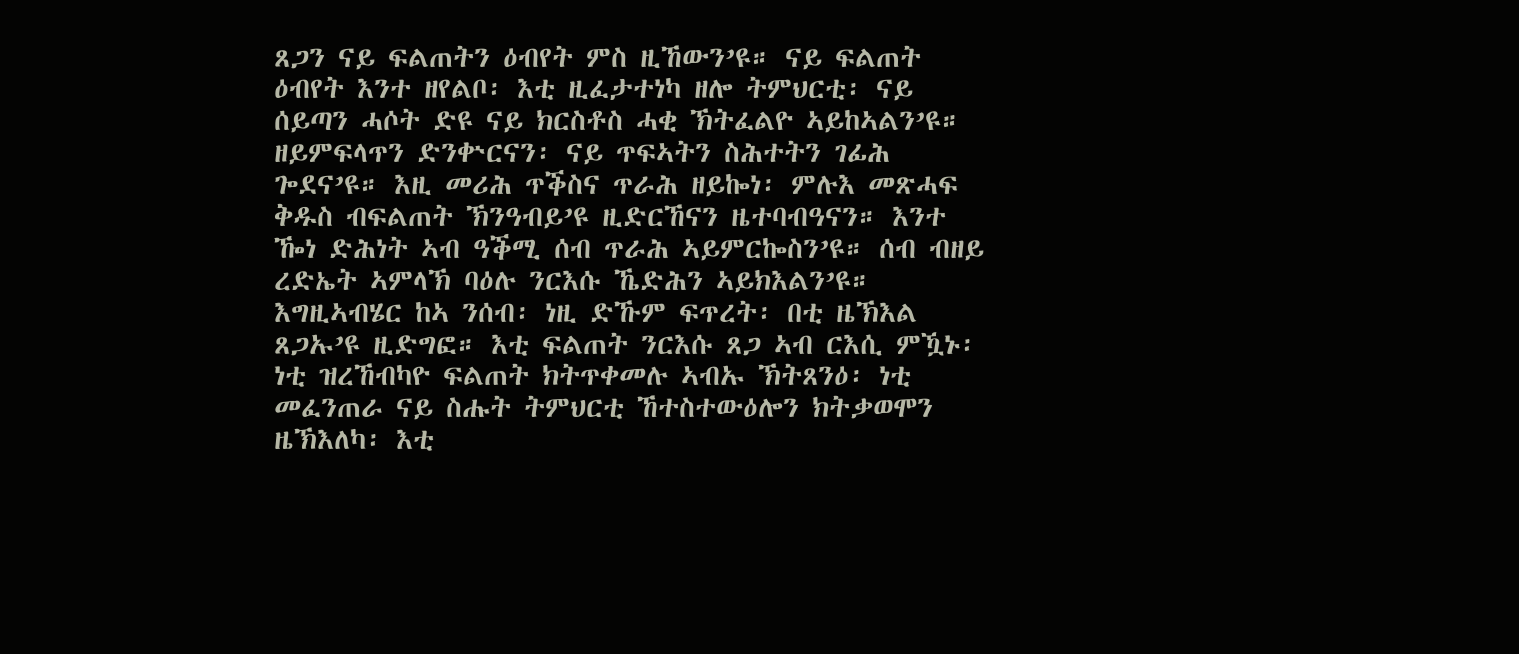ጸጋን ናይ ፍልጠትን ዕብየት ምስ ዚኸውን’ዩ። ናይ ፍልጠት ዕብየት እንተ ዘየልቦ፡ እቲ ዚፈታተነካ ዘሎ ትምህርቲ፡ ናይ ሰይጣን ሓሶት ድዩ ናይ ክርስቶስ ሓቂ ኽትፈልዮ ኣይከኣልን’ዩ። ዘይምፍላጥን ድንቍርናን፡ ናይ ጥፍኣትን ስሕተትን ገፊሕ ጐደና’ዩ። እዚ መሪሕ ጥቕስና ጥራሕ ዘይኰነ፡ ምሉእ መጽሓፍ ቅዱስ ብፍልጠት ኽንዓብይ’ዩ ዚድርኸናን ዜተባብዓናን። እንተ ዀነ ድሕነት ኣብ ዓቕሚ ሰብ ጥራሕ ኣይምርኰስን’ዩ። ሰብ ብዘይ ረድኤት ኣምላኽ ባዕሉ ንርእሱ ኼድሕን ኣይክእልን’ዩ። እግዚኣብሄር ከኣ ንሰብ፡ ነዚ ድኹም ፍጥረት፡ በቲ ዜኽእል ጸጋኡ’ዩ ዚድግፎ። እቲ ፍልጠት ንርእሱ ጸጋ ኣብ ርእሲ ምዃኑ፡ ነቲ ዝረኸብካዮ ፍልጠት ክትጥቀመሉ ኣብኡ ኽትጸንዕ፡ ነቲ መፈንጠራ ናይ ስሑት ትምህርቲ ኸተስተውዕሎን ክትቃወሞን ዜኽእለካ፡ እቲ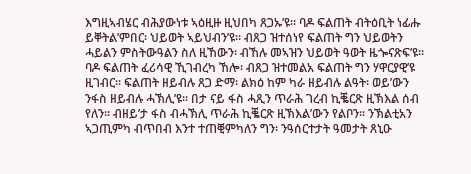እግዚኣብሄር ብሕያውነቱ ኣዕዚዙ ዚህበካ ጸጋኡ’ዩ። ባዶ ፍልጠት ብትዕቢት ነፊሑ ይቐትል’ምበር፡ ህይወት ኣይህብን’ዩ። ብጸጋ ዝተሰነየ ፍልጠት ግን ህይወትን ሓይልን ምስትውዓልን ስለ ዚኸውን፡ ብኸሉ መኣዝን ህይወት ዓወት ዜጐናጽፍ’ዩ። ባዶ ፍልጠት ፈሪሳዊ ኺገብረካ ኸሎ፡ ብጸጋ ዝተመልአ ፍልጠት ግን ሃዋርያዊ’ዩ ዚገብር። ፍልጠት ዘይብሉ ጸጋ ድማ፡ ልክዕ ከም ካራ ዘይብሉ ልዓት፡ ወይ’ውን ንፋስ ዘይብሉ ሓኽሊ’ዩ። በታ ናይ ፋስ ሓጺን ጥራሕ ገረብ ኪቘርጽ ዚኽእል ሰብ የለን። ብዘይ’ታ ፋስ ብሓኽሊ ጥራሕ ኪቘርጽ ዚኽእል’ውን የልቦን። ንኽልቲአን ኣጋጢምካ ብጥበብ እንተ ተጠቒምካለን ግን፡ ንዓሰርተታት ዓመታት ጸኒዑ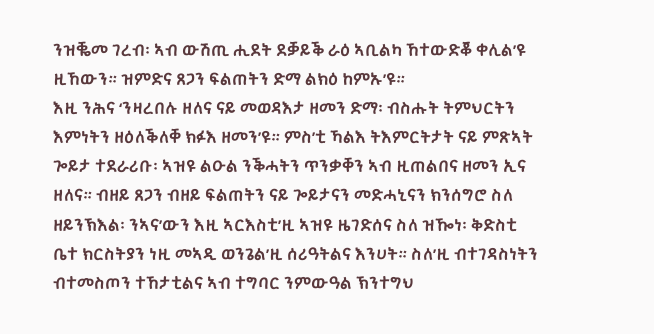ንዝቘመ ገረብ፡ ኣብ ውሽጢ ሒደት ደቓይቕ ራዕ ኣቢልካ ኸተውድቖ ቀሊል’ዩ ዚኸውን። ዝምድና ጸጋን ፍልጠትን ድማ ልክዕ ከምኡ’ዩ።
እዚ ንሕና ‘ንዛረበሉ ዘለና ናይ መወዳእታ ዘመን ድማ፡ ብስሑት ትምህርትን እምነትን ዘዕለቕለቐ ክፉእ ዘመን’ዩ። ምስ’ቲ ኻልእ ትእምርትታት ናይ ምጽኣት ጐይታ ተደራሪቡ፡ ኣዝዩ ልዑል ንቕሓትን ጥንቃቐን ኣብ ዚጠልበና ዘመን ኢና ዘለና። ብዘይ ጸጋን ብዘይ ፍልጠትን ናይ ጐይታናን መድሓኒናን ክንሰግሮ ስለ ዘይንኽእል፡ ንኣና’ውን እዚ ኣርእስቲ’ዚ ኣዝዩ ዜገድሰና ስለ ዝዀነ፡ ቅድስቲ ቤተ ክርስትያን ነዚ መኣዲ ወንጌል’ዚ ሰሪዓትልና እንሀት። ስለ’ዚ ብተገዳስነትን ብተመስጦን ተኸታቲልና ኣብ ተግባር ንምውዓል ኽንተግህ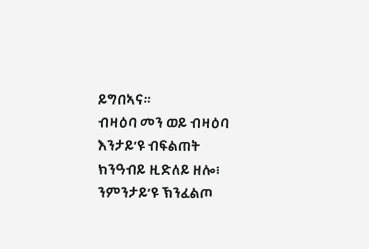ይግበኣና።
ብዛዕባ መን ወይ ብዛዕባ እንታይ’ዩ ብፍልጠት ክንዓብይ ዚድለይ ዘሎ፧ ንምንታይ’ዩ ኽንፈልጦ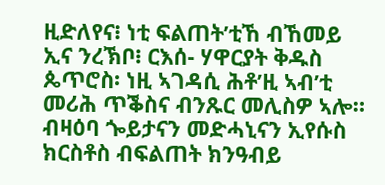ዚድለየና፧ ነቲ ፍልጠት’ቲኸ ብኸመይ ኢና ንረኽቦ፧ ርእሰ- ሃዋርያት ቅዱስ ጴጥሮስ፡ ነዚ ኣገዳሲ ሕቶ’ዚ ኣብ’ቲ መሪሕ ጥቕስና ብንጹር መሊስዎ ኣሎ። ብዛዕባ ጐይታናን መድሓኒናን ኢየሱስ ክርስቶስ ብፍልጠት ክንዓብይ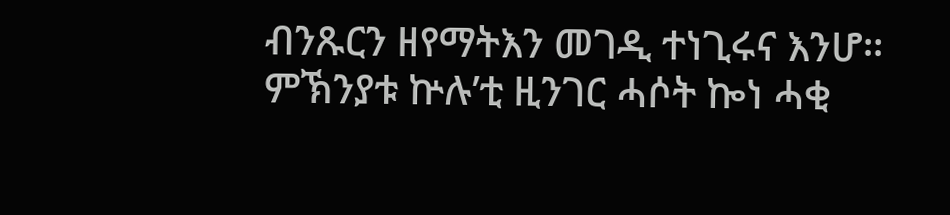ብንጹርን ዘየማትእን መገዲ ተነጊሩና እንሆ። ምኽንያቱ ኵሉ’ቲ ዚንገር ሓሶት ኰነ ሓቂ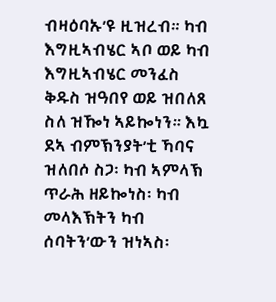ብዛዕባኡ’ዩ ዚዝረብ። ካብ እግዚኣብሄር ኣቦ ወይ ካብ እግዚኣብሄር መንፈስ ቅዱስ ዝዓበየ ወይ ዝበለጸ ስለ ዝዀነ ኣይኰነን። እኳ ደኣ ብምኽንያት’ቲ ኻባና ዝለበሶ ስጋ፡ ካብ ኣምላኽ ጥራሕ ዘይኰነስ፡ ካብ መላእኽትን ካብ ሰባትን’ውን ዝነኣስ፡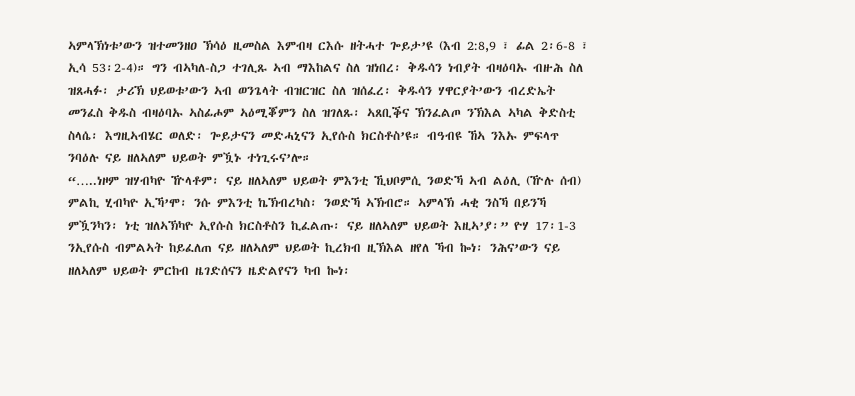ኣምላኽነቱ’ውን ዝተመንዘዐ ኽሳዕ ዚመስል እምብዛ ርእሱ ዘትሓተ ጐይታ’ዩ (እብ 2:8,9 ፣ ፊል 2፡6-8 ፣ ኢሳ 53፡2-4)። ግን ብኣካለ-ስጋ ተገሊጹ ኣብ ማእከልና ስለ ዝነበረ፡ ቅዱሳን ነብያት ብዛዕባኡ ብዙሕ ስለ ዝጸሓፉ፡ ታሪኽ ህይወቱ’ውን ኣብ ወንጌላት ብዝርዝር ስለ ዝሰፈረ፡ ቅዱሳን ሃዋርያት’ውን ብረድኤት መንፈስ ቅዱስ ብዛዕባኡ ኣስፊሖም ኣዕሚቖምን ስለ ዝገለጹ፡ ኣጸቢቕና ኽንፈልጦ ንኽእል ኣካል ቅድስቲ ስላሴ፡ እግዚኣብሄር ወለድ፡ ጐይታናን መድሓኒናን ኢየሱስ ክርስቶስ’ዩ። ብዓብዩ ኸኣ ንእኡ ምፍላጥ ንባዕሉ ናይ ዘለኣለም ህይወት ምዃኑ ተነጊሩና’ሎ።
“…..ነዞም ዝሃብካዮ ዅላቶም፡ ናይ ዘለኣለም ህይወት ምእንቲ ኺህቦምሲ ንወድኻ ኣብ ልዕሊ (ዅሉ ሰብ) ምልኪ ሂብካዮ ኢኻ’ሞ፡ ንሱ ምእንቲ ኬኽብረካስ፡ ንወድኻ ኣኽብሮ። ኣምላኽ ሓቂ ንስኻ በይንኻ ምዃንካን፡ ነቲ ዝለኣኽካዮ ኢየሱስ ክርስቶስን ኪፈልጡ፡ ናይ ዘለኣለም ህይወት እዚኣ’ያ፡” ዮሃ 17፡1-3
ንኢየሱስ ብምልኣት ከይፈለጠ ናይ ዘለኣለም ህይወት ኪረክብ ዚኽእል ዘየለ ኻብ ኰነ፡ ንሕና’ውን ናይ ዘለኣለም ህይወት ምርከብ ዜገድሰናን ዜድልየናን ካብ ኰነ፡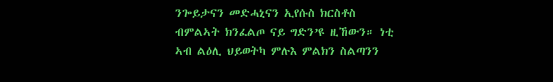ንጐይታናን መድሓኒናን ኢየሱስ ክርስቶስ ብምልኣት ክንፈልጦ ናይ ግድን’ዩ ዚኸውን። ነቲ ኣብ ልዕሊ ህይወትካ ምሉእ ምልክን ስልጣንን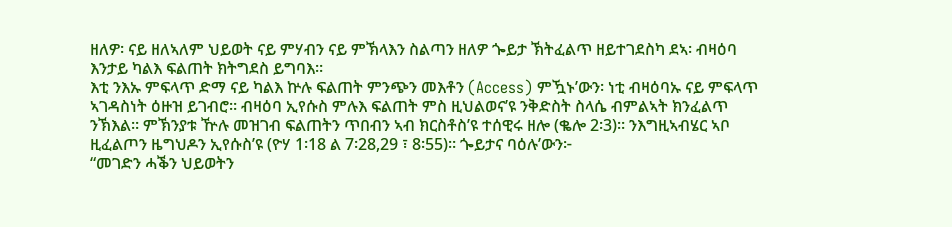ዘለዎ፡ ናይ ዘለኣለም ህይወት ናይ ምሃብን ናይ ምኽላእን ስልጣን ዘለዎ ጐይታ ኽትፈልጥ ዘይተገደስካ ደኣ፡ ብዛዕባ እንታይ ካልእ ፍልጠት ክትግደስ ይግባእ።
እቲ ንእኡ ምፍላጥ ድማ ናይ ካልእ ኵሉ ፍልጠት ምንጭን መእቶን (Access) ምዃኑ’ውን፡ ነቲ ብዛዕባኡ ናይ ምፍላጥ ኣገዳስነት ዕዙዝ ይገብሮ። ብዛዕባ ኢየሱስ ምሉእ ፍልጠት ምስ ዚህልወና’ዩ ንቅድስት ስላሴ ብምልኣት ክንፈልጥ ንኽእል። ምኽንያቱ ዅሉ መዝገብ ፍልጠትን ጥበብን ኣብ ክርስቶስ’ዩ ተሰዊሩ ዘሎ (ቈሎ 2፡3)። ንእግዚኣብሄር ኣቦ ዚፈልጦን ዜግህዶን ኢየሱስ’ዩ (ዮሃ 1፡18 ል 7፡28,29 ፣ 8፡55)። ጐይታና ባዕሉ’ውን፦
“መገድን ሓቕን ህይወትን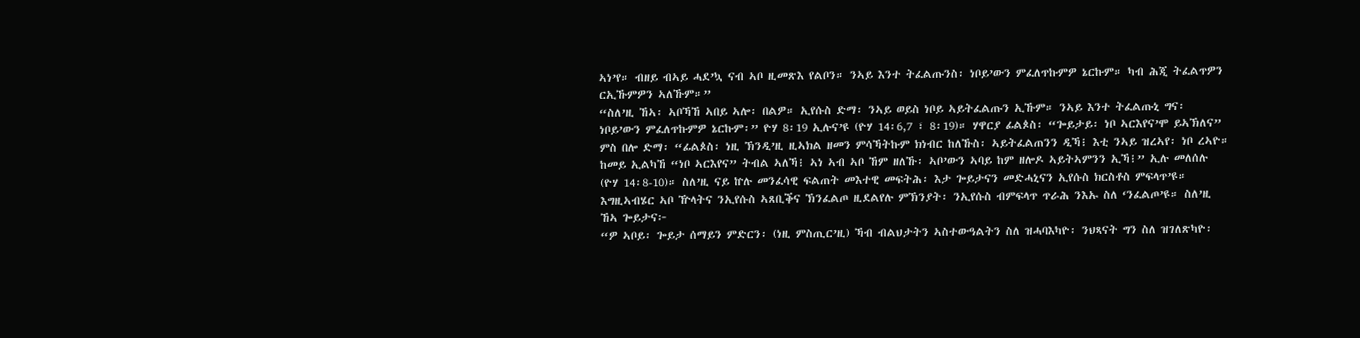ኣነ’የ። ብዘይ ብኣይ ሓደ’ኳ ናብ ኣቦ ዚመጽእ የልቦን። ንኣይ እንተ ትፈልጡንስ፡ ነቦይ’ውን ምፈለጥኩምዎ ኔርኩም። ካብ ሕጂ ትፈልጥዎን ርኢኹምዎን ኣለኹም።”
“ስለ’ዚ ኸኣ፡ ኣቦኻኸ ኣበይ ኣሎ፡ በልዎ። ኢየሱስ ድማ፡ ንኣይ ወይስ ነቦይ ኣይትፈልጡን ኢኹም። ንኣይ እንተ ትፈልጡኒ ግና፡ ነቦይ’ውን ምፈለጥኩምዎ ኔርኩም፡” ዮሃ 8፡19 ኢሉና’ዩ (ዮሃ 14፡6,7 ፣ 8፡19)። ሃዋርያ ፊልጶስ፡ “ጐይታይ፡ ነቦ ኣርእየና’ሞ ይኣኽለና” ምስ በሎ ድማ፡ “ፊልጶስ፡ ነዚ ኽንዲ’ዚ ዚኣክል ዘመን ምሳኻትኩም ክነብር ከለኹስ፡ ኣይትፈልጠንን ዲኻ፧ እቲ ንኣይ ዝረኣየ፡ ነቦ ረኣዮ። ከመይ ኢልካኸ “ነቦ ኣርእየና” ትብል ኣለኻ፧ ኣነ ኣብ ኣቦ ኸም ዘለኹ፡ ኣቦ’ውን ኣባይ ከም ዘሎዶ ኣይትኣምንን ኢኻ፧” ኢሉ መለሰሉ (ዮሃ 14፡8-10)። ስለ’ዚ ናይ ኵሉ መንፈሳዊ ፍልጠት መእተዊ መፍትሕ፡ እታ ጐይታናን መድሓኒናን ኢየሱስ ክርስቶስ ምፍላጥ’ዩ። እግዚኣብሄር ኣቦ ዅላትና ንኢየሱስ ኣጸቢቕና ኽንፈልጦ ዚደልየሉ ምኽንያት፡ ንኢየሱስ ብምፍላጥ ጥራሕ ንእኡ ስለ ‘ንፈልጦ’ዩ። ስለ’ዚ ኸኣ ጐይታና፦
“ዎ ኣቦይ፡ ጐይታ ሰማይን ምድርን፡ (ነዚ ምስጢር’ዚ) ኻብ ብልህታትን ኣስተውዓልትን ስለ ዝሓባእካዮ፡ ንህጻናት ግን ስለ ዝገለጽካዮ፡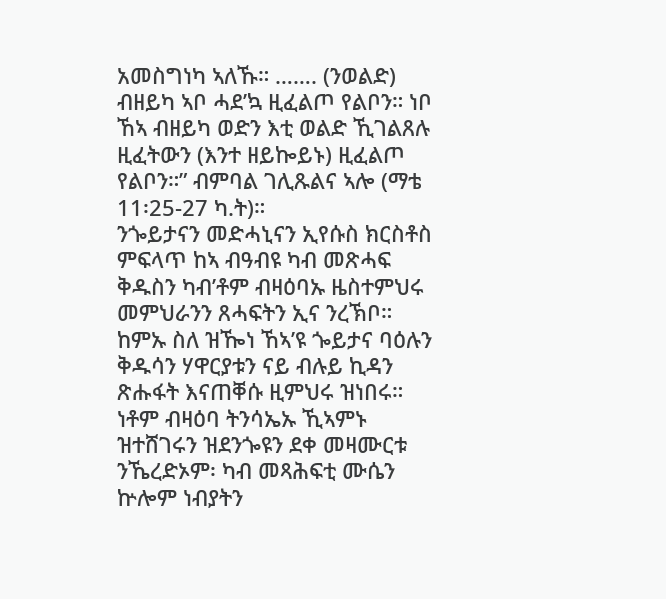አመስግነካ ኣለኹ። ……. (ንወልድ) ብዘይካ ኣቦ ሓደ’ኳ ዚፈልጦ የልቦን። ነቦ ኸኣ ብዘይካ ወድን እቲ ወልድ ኺገልጸሉ ዚፈትውን (እንተ ዘይኰይኑ) ዚፈልጦ የልቦን።” ብምባል ገሊጹልና ኣሎ (ማቴ 11፡25-27 ካ.ት)።
ንጐይታናን መድሓኒናን ኢየሱስ ክርስቶስ ምፍላጥ ከኣ ብዓብዩ ካብ መጽሓፍ ቅዱስን ካብ’ቶም ብዛዕባኡ ዜስተምህሩ መምህራንን ጸሓፍትን ኢና ንረኽቦ። ከምኡ ስለ ዝዀነ ኸኣ’ዩ ጐይታና ባዕሉን ቅዱሳን ሃዋርያቱን ናይ ብሉይ ኪዳን ጽሑፋት እናጠቐሱ ዚምህሩ ዝነበሩ። ነቶም ብዛዕባ ትንሳኤኡ ኺኣምኑ ዝተሸገሩን ዝደንጐዩን ደቀ መዛሙርቱ ንኼረድኦም፡ ካብ መጻሕፍቲ ሙሴን ኵሎም ነብያትን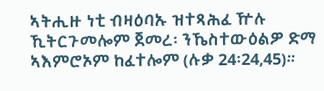ኣትሒዙ ነቲ ብዛዕባኡ ዝተጻሕፈ ዅሉ ኺትርጉመሎም ጀመረ፡ ንኼስተውዕልዎ ድማ ኣእምሮኦም ከፈተሎም (ሉቃ 24፡24,45)።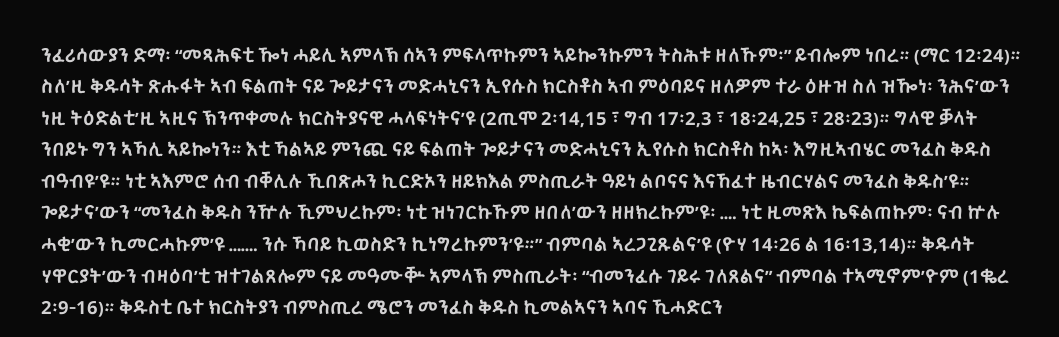ንፈሪሳውያን ድማ፡ “መጻሕፍቲ ዀነ ሓይሊ ኣምላኽ ሰኣን ምፍላጥኩምን ኣይኰንኩምን ትስሕቱ ዘለኹም፡” ይብሎም ነበረ። (ማር 12፡24)። ስለ’ዚ ቅዱሳት ጽሑፋት ኣብ ፍልጠት ናይ ጐይታናን መድሓኒናን ኢየሱስ ክርስቶስ ኣብ ምዕባይና ዘለዎም ተራ ዕዙዝ ስለ ዝዀነ፡ ንሕና’ውን ነዚ ትዕድልቲ’ዚ ኣዚና ኽንጥቀመሉ ክርስትያናዊ ሓላፍነትና’ዩ (2ጢሞ 2፡14,15 ፣ ግብ 17፡2,3 ፣ 18፡24,25 ፣ 28፡23)። ግላዊ ቓላት ንበይኑ ግን ኣኻሊ ኣይኰነን። እቲ ኻልኣይ ምንጪ ናይ ፍልጠት ጐይታናን መድሓኒናን ኢየሱስ ክርስቶስ ከኣ፡ እግዚኣብሄር መንፈስ ቅዱስ ብዓብዩ’ዩ። ነቲ ኣእምሮ ሰብ ብቐሊሉ ኺበጽሖን ኪርድኦን ዘይክእል ምስጢራት ዓይነ ልቦናና እናኸፈተ ዜብርሃልና መንፈስ ቅዱስ’ዩ። ጐይታና’ውን “መንፈስ ቅዱስ ንዅሉ ኺምህረኩም፡ ነቲ ዝነገርኩኹም ዘበለ’ውን ዘዘክረኩም’ዩ፡ …. ነቲ ዚመጽእ ኬፍልጠኩም፡ ናብ ኵሉ ሓቂ’ውን ኪመርሓኩም’ዩ ……. ንሱ ኻባይ ኪወስድን ኪነግረኩምን’ዩ።” ብምባል ኣረጋጊጹልና’ዩ (ዮሃ 14፡26 ል 16፡13,14)። ቅዱሳት ሃዋርያት’ውን ብዛዕባ’ቲ ዝተገልጸሎም ናይ መዓሙቝ ኣምላኽ ምስጢራት፡ “ብመንፈሱ ገይሩ ገለጸልና” ብምባል ተኣሚኖም’ዮም (1ቈረ 2፡9-16)። ቅዱስቲ ቤተ ክርስትያን ብምስጢረ ሜሮን መንፈስ ቅዱስ ኪመልኣናን ኣባና ኺሓድርን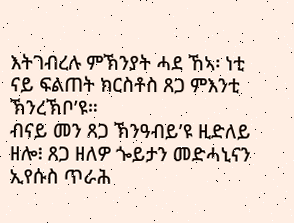እትገብረሉ ምኽንያት ሓደ ኸኣ፡ ነቲ ናይ ፍልጠት ክርስቶስ ጸጋ ምእንቲ ኽንረኽቦ’ዩ።
ብናይ መን ጸጋ ኽንዓብይ’ዩ ዚድለይ ዘሎ፧ ጸጋ ዘለዎ ጐይታን መድሓኒናን ኢየሱስ ጥራሕ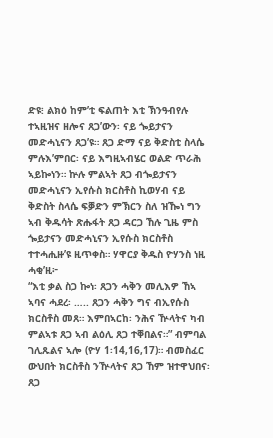ድዩ፧ ልክዕ ከም’ቲ ፍልጠት እቲ ኽንዓብየሉ ተኣዚዝና ዘሎና ጸጋ’ውን፡ ናይ ጐይታናን መድሓኒናን ጸጋ’ዩ። ጸጋ ድማ ናይ ቅድስቲ ስላሴ ምሉእ’ምበር፡ ናይ እግዚኣብሄር ወልድ ጥራሕ ኣይኰነን። ኵሉ ምልኣት ጸጋ ብጐይታናን መድሓኒናን ኢየሱስ ክርስቶስ ኪወሃብ ናይ ቅድስት ስላሴ ፍቓድን ምኽርን ስለ ዝዀነ ግን ኣብ ቅዱሳት ጽሑፋት ጸጋ ዳርጋ ኸሉ ጊዜ ምስ ጐይታናን መድሓኒናን ኢየሱስ ክርስቶስ ተተሓሒዙ’ዩ ዚጥቀስ። ሃዋርያ ቅዱስ ዮሃንስ ነዚ ሓቂ’ዚ፦
“እቲ ቃል ስጋ ኰነ፡ ጸጋን ሓቅን መሊእዎ ኸኣ ኣባና ሓደረ፡ ….. ጸጋን ሓቅን ግና ብኢየሱስ ክርስቶስ መጸ። እምበኣርከ፡ ንሕና ዅላትና ካብ ምልኣቱ ጸጋ ኣብ ልዕሊ ጸጋ ተቐበልና።” ብምባል ገሊጹልና ኣሎ (ዮሃ 1፡14,16,17)። ብመስፈር ውህበት ክርስቶስ ንዅላትና ጸጋ ኸም ዝተዋህበና፡ ጸጋ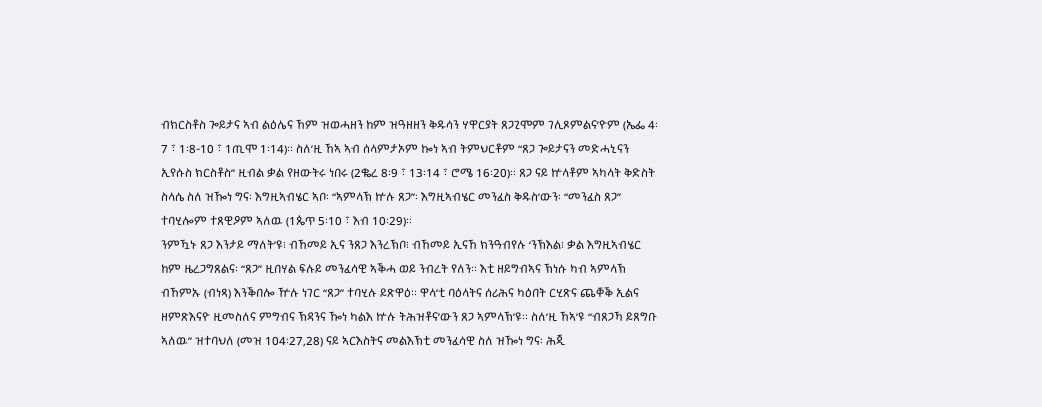ብክርስቶስ ጐይታና ኣብ ልዕሌና ኸም ዝወሓዘን ከም ዝዓዘዘን ቅዱሳን ሃዋርያት ጸጋጊሞም ገሊጾምልና’ዮም (ኤፌ 4፡7 ፣ 1፡8-10 ፣ 1ጢሞ 1፡14)። ስለ’ዚ ኸኣ ኣብ ሰላምታኦም ኰነ ኣብ ትምህርቶም “ጸጋ ጐይታናን መድሓኒናን ኢየሱስ ክርስቶስ” ዚብል ቃል የዘውትሩ ነበሩ (2ቈረ 8፡9 ፣ 13፡14 ፣ ሮሜ 16፡20)። ጸጋ ናይ ኵላቶም ኣካላት ቅድስት ስላሴ ስለ ዝዀነ ግና፡ እግዚኣብሄር ኣቦ፡ “ኣምላኽ ኵሉ ጸጋ”፡ እግዚኣብሄር መንፈስ ቅዱስ’ውን፡ “መንፈስ ጸጋ” ተባሂሎም ተጸዊዖም ኣለዉ (1ጴጥ 5፡10 ፣ እብ 10፡29)።
ንምዃኑ ጸጋ እንታይ ማለት’ዩ፧ ብኸመይ ኢና ንጸጋ እንረኽቦ፧ ብኸመይ ኢናኸ ክንዓብየሉ ‘ንኽእል፧ ቃል እግዚኣብሄር ከም ዜረጋግጸልና፡ “ጸጋ” ዚበሃል ፍሉይ መንፈሳዊ ኣቕሓ ወይ ንብረት የለን። እቲ ዘይግብኣና ኽነሱ ካብ ኣምላኽ ብኸምኡ (ብነጻ) እንቕበሎ ዅሉ ነገር “ጸጋ” ተባሂሉ ይጽዋዕ። ዋላ’ቲ ባዕላትና ሰሪሕና ካዕበት ርሂጽና ጨቐቕ ኢልና ዘምጽእናዮ ዚመስለና ምግብና ኽዳንና ዀነ ካልእ ኵሉ ትሕዝቶና’ውን ጸጋ ኣምላኽ’ዩ። ስለ’ዚ ኸኣ’ዩ “ብጸጋኻ ይጸግቡ ኣለዉ” ዝተባህለ (መዝ 104፡27,28) ናይ ኣርእስትና መልእኽቲ መንፈሳዊ ስለ ዝዀነ ግና፡ ሕጂ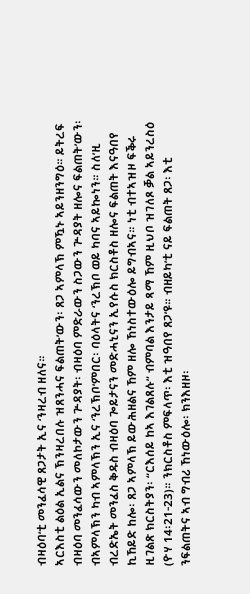ብዛዕባ’ቲ መንፈሳዊ ጸጋታት ኢና ‘ንዛረብ ዘለና።
ኣርእስቲ ልዕል ኢልና ኽንዛረበሉ ዝጸንሓና ፍልጠት’ውን፡ ጸጋ ኣምላኽ ምዃኑ ኣይንዘንግዕ። ይትረፍ ብዛዕባ መንፈሳውን መለኮታውን ጕዳያት፡ ብዛዕባ ምድራውን ስጋውን ጕዳያት ዘሎና ፍልጠት’ውን፡ ብኣምላኽን ካብ ኣምላኽን ኢና ‘ንረኽቦ’ምበር፡ ባዕላትና ‘ንረኽቦ ወይ ካባና ኣይኰነን። ስለ’ዚ ብረድኤት መንፈስ ቅዱስ ብዛዕባ ጐይታናን መድሓኒናን ኢየሱስ ክርስቶስ ዘሎና ፍልጠት እናዓበየ ኪኸይድ ከሎ፡ ጸጋ ኣምላኽ ይውሕዘልና ኸም ዘሎ ኸነስተውዕሎ ይግብኣና። ነቲ ብተኣዝዞ ፍቕሩ ዚገልጽ ክርስትያን፡ “ርእሰይ ከኣ እገልጸሉ” ብምባል እንታይ ጻማ ኸም ዚህቦ ዝገለጾ ቓል ኣይንረስዕ (ዮሃ 14፡21-23)። ንክርስቶስ ምፍላጥ፡ እቲ ዝዓበየ ጸጋ’ዩ። ብዘይካ’ቲ ናይ ፍልጠት ጸጋ፡ እቲ ንፍልጠትና ኣብ ግብሪ ኸነውዕሎ፡ ክንእዘዞ፡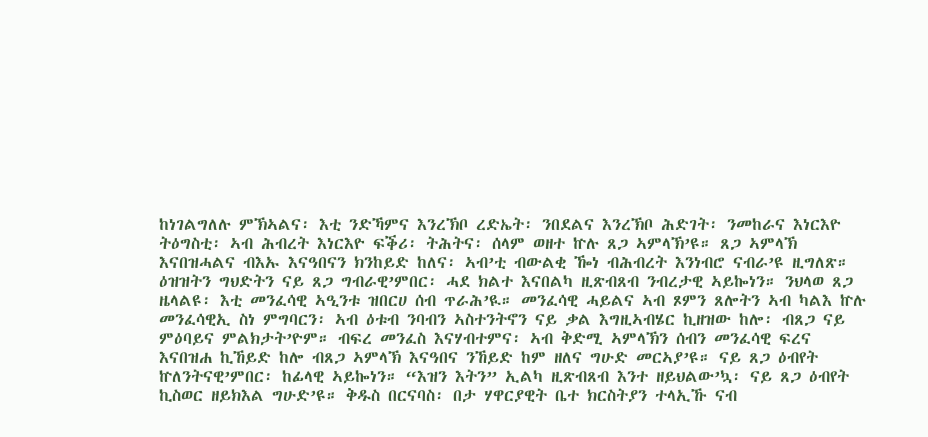ከነገልግለሉ ምኽኣልና፡ እቲ ንድኻምና እንረኽቦ ረድኤት፡ ንበደልና እንረኽቦ ሕድገት፡ ንመከራና እነርእዮ ትዕግስቲ፡ ኣብ ሕብረት እነርእዮ ፍቕሪ፡ ትሕትና፡ ሰላም ወዘተ ኵሉ ጸጋ ኣምላኽ’ዩ። ጸጋ ኣምላኽ እናበዝሓልና ብእኡ እናዓበናን ክንከይድ ከለና፡ ኣብ’ቲ ብውልቂ ዀነ ብሕብረት እንነብሮ ናብራ’ዩ ዚግለጽ። ዕዝዝትን ግህድትን ናይ ጸጋ ግብራዊ’ምበር፡ ሓደ ክልተ እናበልካ ዚጽብጸብ ንብረታዊ ኣይኰነን። ንህላወ ጸጋ ዜላልዩ፡ እቲ መንፈሳዊ ኣዒንቱ ዝበርሀ ሰብ ጥራሕ’ዪ። መንፈሳዊ ሓይልና ኣብ ጾምን ጸሎትን ኣብ ካልእ ኵሉ መንፈሳዊኢ ስነ ምግባርን፡ ኣብ ዕቱብ ንባብን ኣስተንትኖን ናይ ቃል እግዚኣብሄር ኪዘዝው ከሎ፡ ብጸጋ ናይ ምዕባይና ምልክታት’ዮም። ብፍረ መንፈስ እናሃብተምና፡ ኣብ ቅድሚ ኣምላኽን ሰብን መንፈሳዊ ፍረና እናበዝሐ ኪኸይድ ከሎ ብጸጋ ኣምላኽ እናዓበና ንኸይድ ከም ዘለና ግሁድ መርኣያ’ዩ። ናይ ጸጋ ዕብየት ኵለንትናዊ’ምበር፡ ከፊላዊ ኣይኰነን። “እዝን እትን” ኢልካ ዚጽብጸብ እንተ ዘይህልው’ኳ፡ ናይ ጸጋ ዕብየት ኪስወር ዘይክእል ግሁድ’ዩ። ቅዱስ በርናባስ፡ በታ ሃዋርያዊት ቤተ ክርስትያን ተላኢኹ ናብ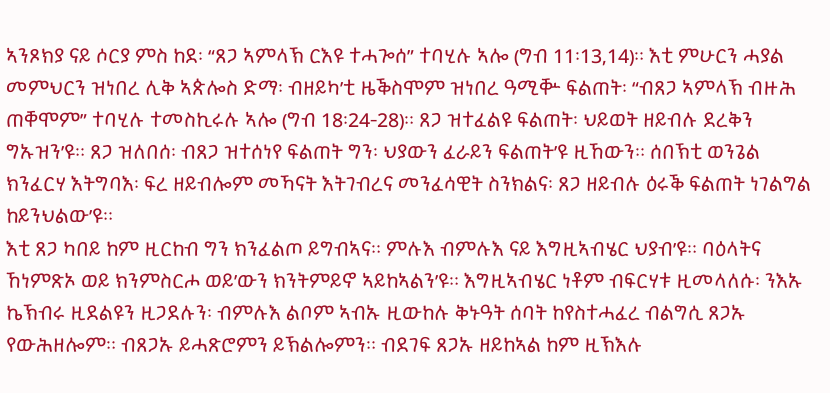ኣንጾክያ ናይ ሶርያ ምስ ከደ፡ “ጸጋ ኣምላኽ ርእዩ ተሓጐሰ” ተባሂሉ ኣሎ (ግብ 11፡13,14)። እቲ ምሁርን ሓያል መምህርን ዝነበረ ሊቅ ኣጵሎስ ድማ፡ ብዘይካ’ቲ ዜቕስሞም ዝነበረ ዓሚቝ ፍልጠት፡ “ብጸጋ ኣምላኽ ብዙሕ ጠቐሞም” ተባሂሉ ተመስኪሩሉ ኣሎ (ግብ 18፡24-28)። ጸጋ ዝተፈልዩ ፍልጠት፡ ህይወት ዘይብሉ ደረቅን ግኡዝን’ዩ። ጸጋ ዝለበሰ፡ ብጸጋ ዝተሰነየ ፍልጠት ግን፡ ህያውን ፈራይን ፍልጠት’ዩ ዚኸውን። ሰበኽቲ ወንጌል ክንፈርሃ እትግባእ፡ ፍረ ዘይብሎም መኻናት እትገብረና መንፈሳዊት ስንክልና፡ ጸጋ ዘይብሉ ዕሩቕ ፍልጠት ነገልግል ከይንህልው’ዩ።
እቲ ጸጋ ካበይ ከም ዚርከብ ግን ክንፈልጦ ይግብኣና። ምሉእ ብምሉእ ናይ እግዚኣብሄር ህያብ’ዩ። ባዕላትና ኸነምጽኦ ወይ ክንምስርሖ ወይ’ውን ክንትምይኖ ኣይከኣልን’ዩ። እግዚኣብሄር ነቶም ብፍርሃቱ ዚመላለሱ፡ ንእኡ ኬኽብሩ ዚደልዩን ዚጋደሉን፡ ብምሉእ ልቦም ኣብኡ ዚውከሉ ቅኑዓት ሰባት ከየስተሓፈረ ብልግሲ ጸጋኡ የውሕዘሎም። ብጸጋኡ ይሓጽሮምን ይኽልሎምን። ብደገፍ ጸጋኡ ዘይከኣል ከም ዚኽእሉ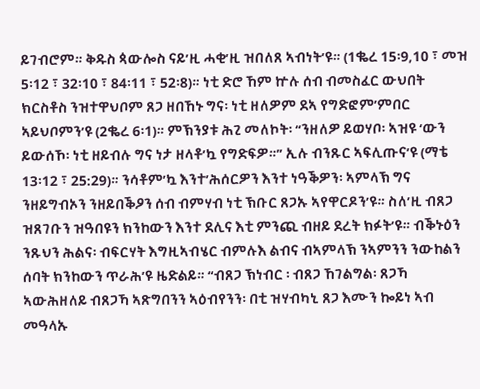ይገብሮም። ቅዱስ ጳውሎስ ናይ’ዚ ሓቂ’ዚ ዝበለጸ ኣብነት’ዩ። (1ቈረ 15፡9,10 ፣ መዝ 5፡12 ፣ 32፡10 ፣ 84፡11 ፣ 52፡8)። ነቲ ድሮ ኸም ኵሉ ሰብ ብመስፈር ውህበት ክርስቶስ ንዝተዋህቦም ጸጋ ዘበኸኑ ግና፡ ነቲ ዘለዎም ደኣ የግድፎም’ምበር ኣይህቦምን’ዩ (2ቈረ 6፡1)። ምኽንያቱ ሕጊ መለኮት፡ “ንዘለዎ ይወሃቦ፡ ኣዝዩ ‘ውን ይውሰኾ፡ ነቲ ዘይብሉ ግና ነታ ዘላቶ’ኳ የግድፍዎ።” ኢሉ ብንጹር ኣፍሊጡና’ዩ (ማቴ 13፡12 ፣ 25:29)። ንሳቶም’ኳ እንተ’ሕሰርዎን እንተ ነዓቕዎን፡ ኣምላኽ ግና ንዘይግብኦን ንዘይበቕዖን ሰብ ብምሃብ ነቲ ኽቡር ጸጋኡ ኣየዋርዶን’ዩ። ስለ’ዚ ብጸጋ ዝጸገቡን ዝዓበዩን ክንከውን እንተ ደሊና እቲ ምንጪ ብዘይ ደረት ክፉት’ዩ። ብቕኑዕን ንጹህን ሕልና፡ ብፍርሃት እግዚኣብሄር ብምሉእ ልብና ብኣምላኽ ንኣምንን ንውከልን ሰባት ክንከውን ጥራሕ’ዩ ዜድልይ። “ብጸጋ ኽነብር ፡ ብጸጋ ኸገልግል፡ ጸጋኻ ኣውሕዘለይ ብጸጋኻ ኣጽግበንን ኣዕብየንን፡ በቲ ዝሃብካኒ ጸጋ እሙን ኰይነ ኣብ መዓላኡ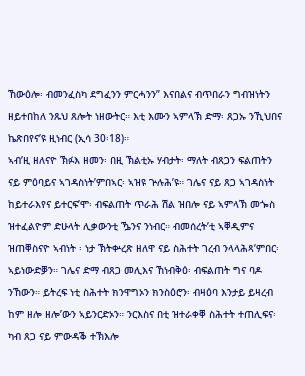ኸውዕሎ፡ ብመንፈስካ ደግፈንን ምርሓንን” እናበልና ብጥበራን ግብዝነትን ዘይተበከለ ንጹህ ጸሎት ነዘውትር። እቲ እሙን ኣምላኽ ድማ፡ ጸጋኡ ንኺህበና ኬጽበየና’ዩ ዚነብር (ኢሳ 30፡18)።
ኣብ’ዚ ዘለናዮ ኽፉእ ዘመን፡ በዚ ኽልቲኡ ሃብታት፡ ማለት ብጸጋን ፍልጠትን ናይ ምዕባይና ኣገዳስነት’ምበኣር፡ ኣዝዩ ጕሉሕ’ዩ። ገሌና ናይ ጸጋ ኣገዳስነት ከይተራእየና ይተርፍ’ሞ፡ ብፍልጠት ጥራሕ ሽል ዝበሎ ናይ ኣምላኽ መጐስ ዝተፈልዮም ድሁላት ሊቃውንቲ ዄንና ንነብር። ብመሰረት’ቲ ኣቐዲምና ዝጠቐስናዮ ኣብነት ፡ ነታ ኽትቍረጽ ዘለዋ ናይ ስሕተት ገረብ ንላላሕጻ’ምበር፡ ኣይነውድቓን። ገሌና ድማ ብጸጋ መሊእና ኸነብቅዕ፡ ብፍልጠት ግና ባዶ ንኸውን። ይትረፍ ነቲ ስሕተት ክንዋግኦን ክንስዕሮን፡ ብዛዕባ እንታይ ይዛረብ ከም ዘሎ ዘሎ’ውን ኣይንርድኦን። ንርእስና በቲ ዝተራቀቐ ስሕተት ተጠሊፍና፡ ካብ ጸጋ ናይ ምውዳቕ ተኽእሎ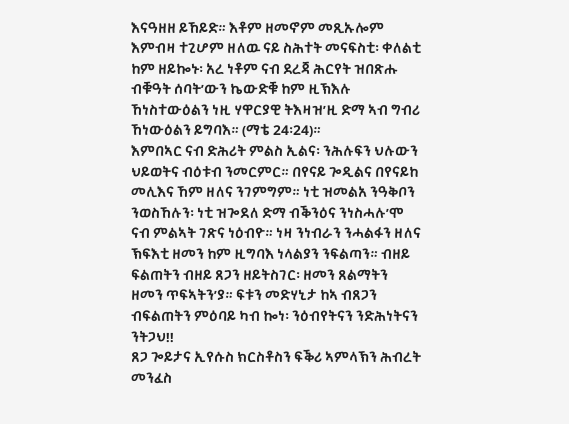እናዓዘዘ ይኸይድ። እቶም ዘመኖም መጺኡሎም እምብዛ ተጊሆም ዘለዉ ናይ ስሕተት መናፍስቲ፡ ቀለልቲ ከም ዘይኰኑ፡ አረ ነቶም ናብ ደረጃ ሕርየት ዝበጽሑ ብቑዓት ሰባት’ውን ኬውድቑ ከም ዚኽእሉ ኸነስተውዕልን ነዚ ሃዋርያዊ ትእዛዝ’ዚ ድማ ኣብ ግብሪ ኸነውዕልን ይግባእ። (ማቴ 24፡24)።
እምበኣር ናብ ድሕሪት ምልስ ኢልና፡ ንሕሉፍን ህሉውን ህይወትና ብዕቱብ ንመርምር። በየናይ ጐዲልና በየናይከ መሊእና ኸም ዘለና ንገምግም። ነቲ ዝመልአ ንዓቅቦን ንወስኸሉን፡ ነቲ ዝጐደለ ድማ ብቕንዕና ንነስሓሉ’ሞ ናብ ምልኣት ገጽና ነዕብዮ። ነዛ ንነብራን ንሓልፋን ዘለና ኽፍእቲ ዘመን ከም ዚግባእ ነላልያን ንፍልጣን። ብዘይ ፍልጠትን ብዘይ ጸጋን ዘይትስገር፡ ዘመን ጸልማትን ዘመን ጥፍኣትን’ያ። ፍቱን መድሃኒታ ከኣ ብጸጋን ብፍልጠትን ምዕባይ ካብ ኰነ፡ ንዕብየትናን ንድሕነትናን ንትጋህ!!
ጸጋ ጐይታና ኢየሱስ ክርስቶስን ፍቕሪ ኣምላኽን ሕብረት መንፈስ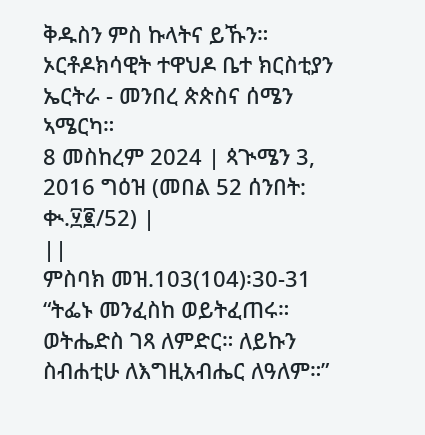ቅዱስን ምስ ኩላትና ይኹን።
ኦርቶዶክሳዊት ተዋህዶ ቤተ ክርስቲያን ኤርትራ - መንበረ ጵጵስና ሰሜን ኣሜርካ።
8 መስከረም 2024 | ጳጒሜን 3, 2016 ግዕዝ (መበል 52 ሰንበት: ቊ.፶፪/52) |
||
ምስባክ መዝ.103(104)፡30-31 “ትፌኑ መንፈስከ ወይትፈጠሩ። ወትሔድስ ገጻ ለምድር። ለይኩን ስብሐቲሁ ለእግዚአብሔር ለዓለም።”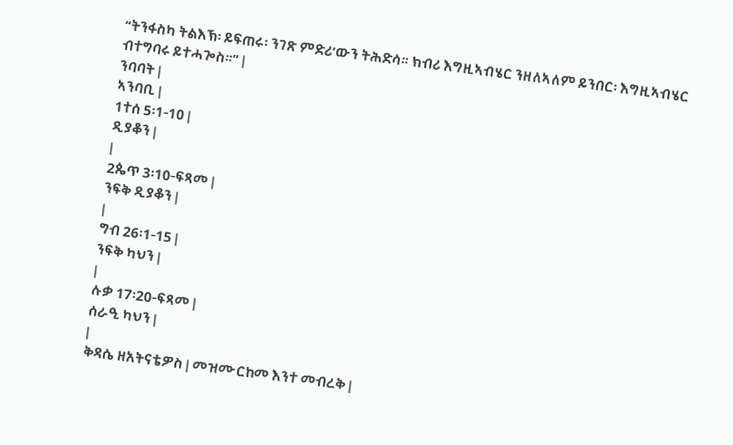“ትንፋስካ ትልእኽ፡ ይፍጠሩ፡ ንገጽ ምድሪ’ውን ትሕድሳ። ክብሪ እግዚኣብሄር ንዘለኣለም ይንበር፡ እግዚኣብሄር ብተግባሩ ይተሓጐስ።” |
ንባባት |
ኣንባቢ |
1ተሰ 5፡1-10 |
ዲያቆን |
|
2ጴጥ 3፡10-ፍጻመ |
ንፍቅ ዲያቆን |
|
ግብ 26፡1-15 |
ንፍቅ ካህን |
|
ሉቃ 17፡20-ፍጻመ |
ሰራዒ ካህን |
|
ቅዳሴ ዘአትናቴዎስ | መዝሙርከመ እንተ መብረቅ |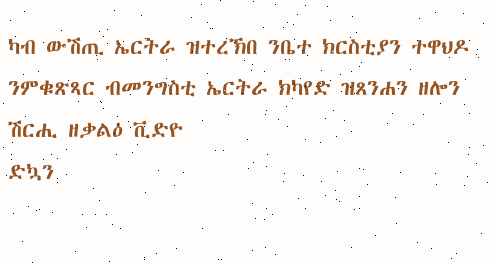ካብ ውሽጢ ኤርትራ ዝተረኽበ ንቤተ ክርስቲያን ተዋህዶ ንምቁጽጻር ብመንግስቲ ኤርትራ ክካየድ ዝጸንሐን ዘሎን ሽርሒ ዘቃልዕ ቪድዮ
ድኳን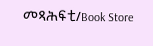መጻሕፍቲ/Book Store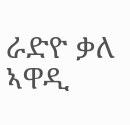ራድዮ ቃለ ኣዋዲ